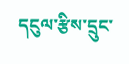དངུལ་རྩིས་དྲུང་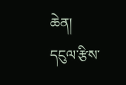ཆེན།
དངུལ་རྩིས་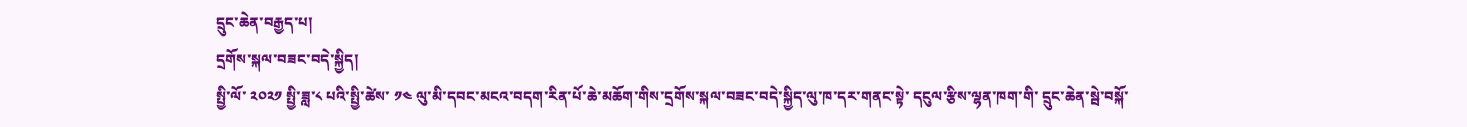དྲུང་ཆེན་བརྒྱད་པ།
དྲགོས་སྐལ་བཟང་བདེ་སྐྱིད།
སྤྱི་ལོ་ ༢༠༢༡ སྤྱི་ཟླ་༨ པའི་སྤྱི་ཚེས་ ༡༤ ལུ་མི་དབང་མངའ་བདག་རིན་པོ་ཆེ་མཆོག་གིས་དྲགོས་སྐལ་བཟང་བདེ་སྐྱིད་ལུ་ཁ་དར་གནང་སྟེ་ དངུལ་རྩིས་ལྷན་ཁག་གི་ དྲུང་ཆེན་སྦེ་བསྐོ་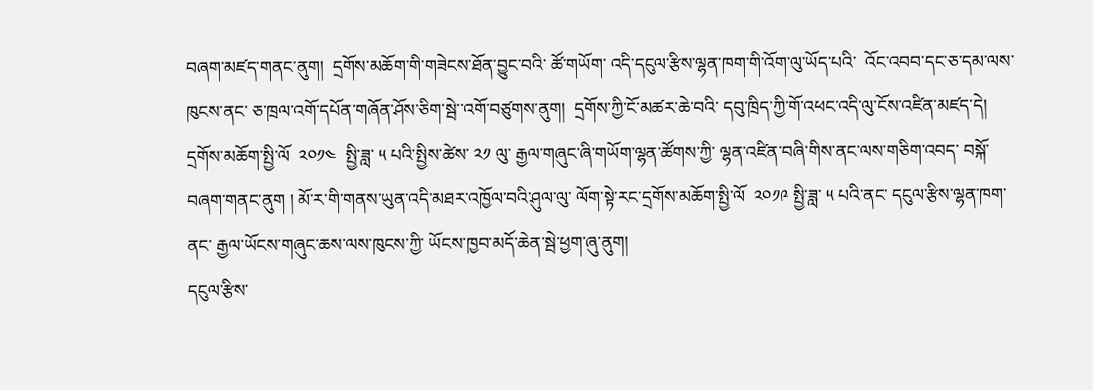བཞག་མཛད་གནང་ནུག།  དྲགོས་མཆོག་གི་གཟེངས་ཐོན་བྱུང་བའི་ ཚོ་གཡོག་ འདི་དངུལ་རྩིས་ལྷན་ཁག་གི་འོག་ལུ་ཡོད་པའི་  འོང་འབབ་དང་ཅ་དམ་ལས་ཁུངས་ནང་ ཅ་ཁྲལ་འགོ་དཔོན་གཞོན་ཤོས་ཅིག་སྦེ་་འགོ་བཙུགས་ནུག།  དྲགོས་ཀྱི་ངོ་མཚར་ཆེ་བའི་ དབུ་ཁྲིད་ཀྱི་གོ་འཕང་འདི་ལུ་ངོས་འཛིན་མཛད་དེ།  དྲགོས་མཆོག་སྤྱི་ལོ  ༢༠༡༤  སྤྱི་ཟླ་ ༥ པའི་སྤྱིས་ཚེས་ ༢༡ ལུ་ རྒྱལ་གཞུང་ཞི་གཡོག་ལྷན་ཚོགས་ཀྱི་ ལྷན་འཛིན་བཞི་གིས་ནང་ལས་གཅིག་འབད་ བསྐོ་བཞག་གནང་ནུག ། མོ་ར་གི་གནས་ཡུན་འདི་མཐར་འཁྱོལ་བའི་ཤུལ་ལུ་ ལོག་སྟེ་རང་དྲགོས་མཆོག་སྤྱི་ལོ  ༢༠༡༩ སྤྱི་ཟླ་ ༥ པའི་ནང་ དངུལ་རྩིས་ལྷན་ཁག་ནང་ རྒྱལ་ཡོངས་གཞུང་ཆས་ལས་ཁུངས་ཀྱི་ ཡོངས་ཁྱབ་མདོ་ཆེན་སྦེ་ཕྱག་ཞུ་ནུག།
དངུལ་རྩིས་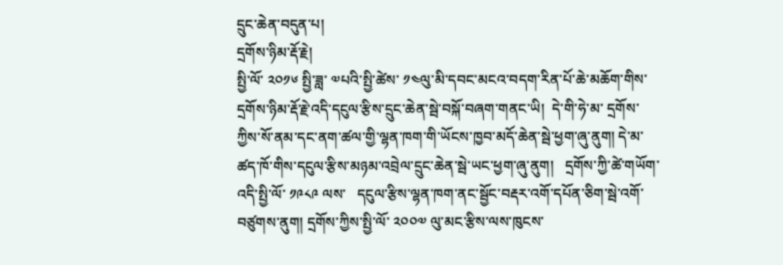དྲུང་ཆེན་བདུན་པ།
དྲགོས་ཉིམ་རྡོ་རྗེ།
སྤྱི་ལོ་ ༢༠༡༦ སྤྱི་ཟླ་ ༧པའི་སྤྱི་ཚེས་ ༡༤ལུ་མི་དབང་མངའ་བདག་རིན་པོ་ཆེ་མཆོག་གིས་དྲགོས་ཉིམ་རྡོ་རྗེ་འདི་དངུལ་རྩིས་དྲུང་ཆེན་སྦེ་བསྐོ་བཞག་གནང་ཡི།  དེ་གི་ཧེ་མ་ དྲགོས་ཀྱིས་སོ་ནམ་དང་ནག་ཚལ་གྱི་ལྷན་ཁག་གི་ཡོངས་ཁྱབ་མདོ་ཆེན་སྦེ་ཕྱག་ཞུ་ནུག། དེ་མ་ཚད་ཁོ་གིས་དངུལ་རྩིས་མཉམ་འབྲེལ་དྲུང་ཆེན་སྦེ་ཡང་ཕྱག་ཞུ་ནུག།   དྲགོས་ཀྱི་ཚེ་གཡོག་འདི་སྤྱི་ལོ་ ༡༩༨༩ ལས་   དངུལ་རྩིས་ལྷན་ཁག་ནང་སྦྱོང་བརྡར་འགོ་དཔོན་ཅིག་སྦེ་འགོ་བཙུགས་ནུག། དྲགོས་ཀྱིས་སྤྱི་ལོ་ ༢༠༠༧ ལུ་མང་རྩིས་ལས་ཁུངས་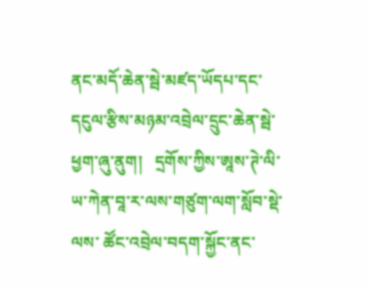ནང་མདོ་ཆེན་སྦེ་མཛད་ཡོདཔ་དང་དངུལ་རྩིས་མཉམ་འབྲེལ་དྲུང་ཆེན་སྦེ་ཕྱག་ཞུ་ནུག།   དྲགོས་ཀྱིས་ཨཱས་ཊེ་ལི་ཡ་ཀེན་བཱ་ར་ལས་གཙུག་ལག་སློབ་སྡེ་ལས་ ཚོང་འབྲེལ་བདག་སྐྱོང་ནང་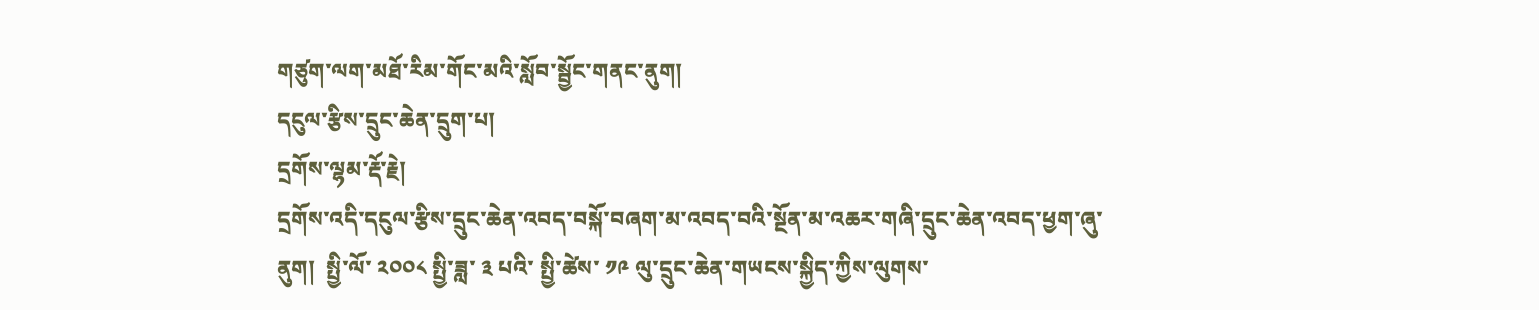གཙུག་ལག་མཐོ་རིམ་གོང་མའི་སློབ་སྦྱོང་གནང་ནུག།
དངུལ་རྩིས་དྲུང་ཆེན་དྲུག་པ།
དྲགོས་ལྷམ་རྡོ་རྗེ།
དྲགོས་འདི་དངུལ་རྩིས་དྲུང་ཆེན་འབད་བསྐོ་བཞག་མ་འབད་བའི་སྔོན་མ་འཆར་གཞི་དྲུང་ཆེན་འབད་ཕྱག་ཞུ་ནུག།  སྤྱི་ལོ་ ༢༠༠༨ སྤྱི་ཟླ་ ༣ པའི་ སྤྱི་ཚེས་ ༡༩ ལུ་དྲུང་ཆེན་གཡངས་སྐྱིད་ཀྱིས་ལུགས་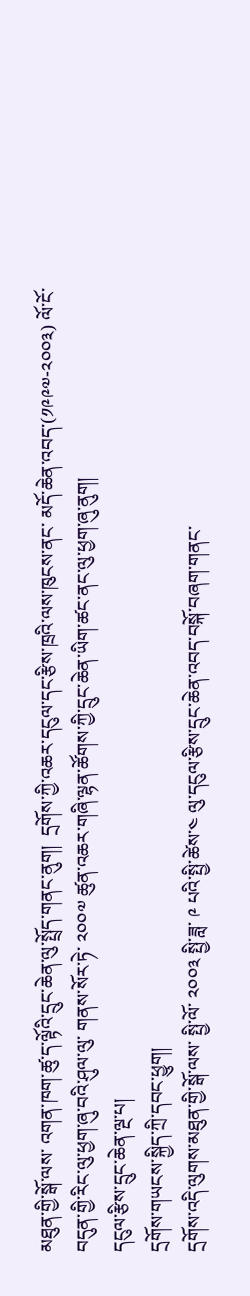མཐུན་གྱི་སྒོ་ལས་ འགན་ཁག་ཚུ་ད་ལྟོའི་དྲུང་ཆེན་ལུ་སྤྲོད་གནང་ནུག།  དྲགོས་ཀྱི་འཆར་དངུལ་དང་རྩིས་ཁྲའི་ལས་ཁུངས་ནང་ མདོ་ཆེན་འབད་(༡༩༩༧-༢༠༠༣) ལོ་ངོ་བདུན་གྱི་རིང་ལུ་ཕྱག་ཞུ་བའི་ཤུལ་ལུ་ གནས་སོར་ཏེ་ ༢༠༠༧ ཚུན་འཆར་གཞི་ལྷན་ཚོགས་ཀྱི་དྲུང་ཆེན་ཡིག་ཚང་ནང་ལུ་ཕྱག་ཞུ་ནུག།
དངུལ་རྩིས་དྲུང་ཆེན་ལྔ་པ།
དྲགོས་གཡངས་སྐྱིད་ཀྲི་དབང་ཕྱུག།
དྲགོས་འདི་ལུགས་མཐུན་གྱི་སྒོ་ལས་ སྤྱི་ལོ་ ༢༠༠༣ སྤྱི་ཟླ་ ༩ པའི་སྤྱི་ཚེས་༤ ལུ་དངུལ་རྩིས་དྲུང་ཆེན་འབད་བསྐོ་བཞག་གནང་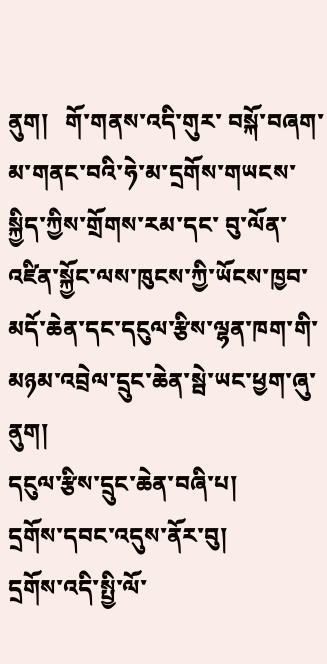ནུག།   གོ་གནས་འདི་གུར་ བསྐོ་བཞག་མ་གནང་བའི་ཧེ་མ་དྲགོས་གཡངས་སྐྱིད་ཀྱིས་གྲོགས་རམ་དང་ བུ་ལོན་འཛིན་སྐྱོང་ལས་ཁུངས་ཀྱི་ཡོངས་ཁྱབ་མདོ་ཆེན་དང་དངུལ་རྩིས་ལྷན་ཁག་གི་མཉམ་འབྲེལ་དྲུང་ཆེན་སྦེ་ཡང་ཕྱག་ཞུ་ནུག།
དངུལ་རྩིས་དྲུང་ཆེན་བཞི་པ།
དྲགོས་དབང་འདུས་ནོར་བུ།
དྲགོས་འདི་སྤྱི་ལོ་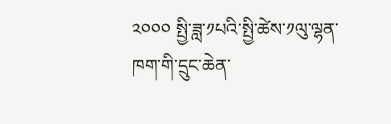༢༠༠༠ སྤྱི་ཟླ་༡པའི་སྤྱི་ཚེས་༡ལུ་ལྷན་ཁག་གི་དྲུང་ཆེན་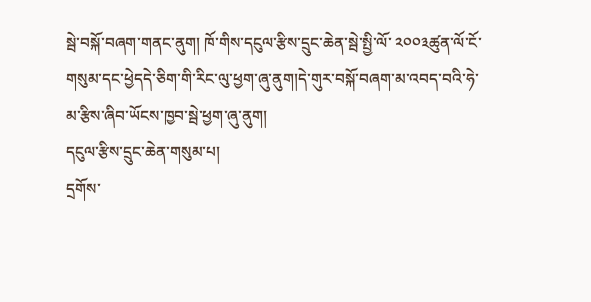སྦེ་བསྐོ་བཞག་གནང་ནུག། ཁོ་གིས་དངུལ་རྩིས་དྲུང་ཆེན་སྦེ་སྤྱི་ལོ་ ༢༠༠༣ཚུན་ལོ་ངོ་གསུམ་དང་ཕྱེདདེ་ཅིག་གི་རིང་ལུ་ཕྱག་ཞུ་ནུག།དེ་གུར་བསྐོ་བཞག་མ་འབད་བའི་ཧེ་མ་རྩིས་ཞིབ་ཡོངས་ཁྱབ་སྦེ་ཕྱག་ཞུ་ནུག།
དངུལ་རྩིས་དྲུང་ཆེན་གསུམ་པ།
དྲགོས་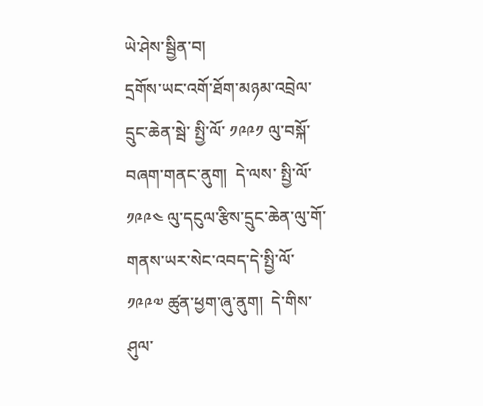ཡེ་ཤེས་སྦྱིན་བ།
དྲགོས་ཡང་འགོ་ཐོག་མཉམ་འབྲེལ་དྲུང་ཆེན་སྦེ་ སྤྱི་ལོ་ ༡༩༩༡ ལུ་བསྐོ་བཞག་གནང་ནུག།  དེ་ལས་ སྤྱི་ལོ་ ༡༩༩༤ ལུ་དངུལ་རྩིས་དྲུང་ཆེན་ལུ་གོ་གནས་ཡར་སེང་འབད་དེ་སྤྱི་ལོ་ ༡༩༩༧ ཚུན་ཕྱག་ཞུ་ནུག།  དེ་གིས་ཤུལ་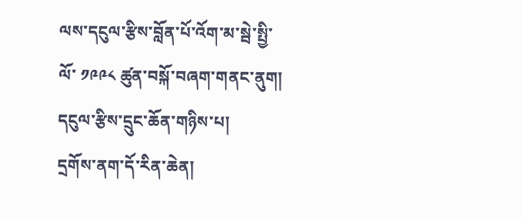ལས་དངུལ་རྩིས་བློན་པོ་འོག་མ་སྦེ་སྤྱི་ལོ་ ༡༩༩༨ ཚུན་བསྐོ་བཞག་གནང་ནུག།
དངུལ་རྩིས་དྲུང་ཆོན་གཉིས་པ།
དྲགོས་ནག་དོ་རིན་ཆེན།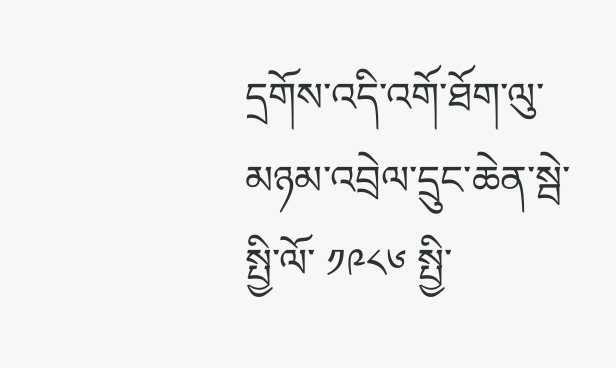དྲགོས་འདི་འགོ་ཐོག་ལུ་མཉམ་འབྲེལ་དྲུང་ཆེན་སྦེ་སྤྱི་ལོ་ ༡༩༨༦ སྤྱི་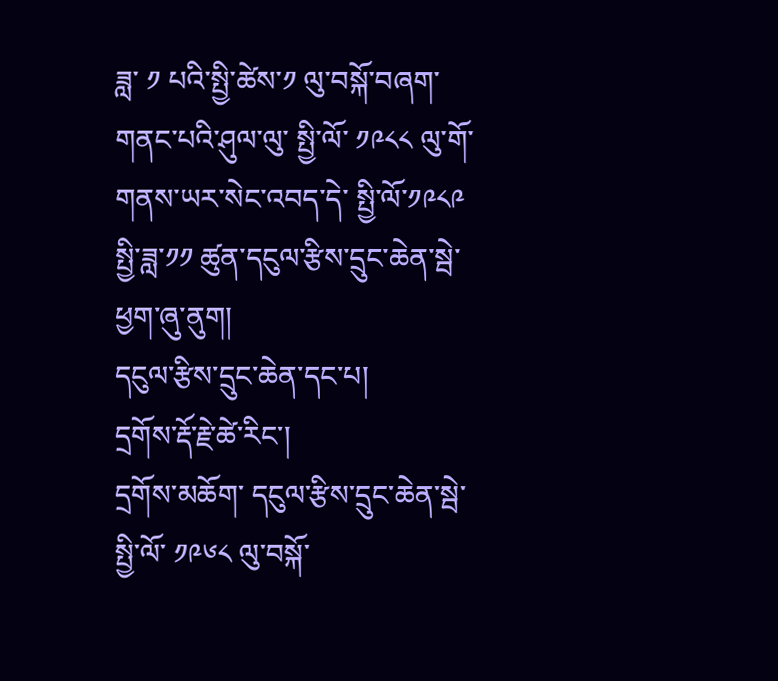ཟླ་ ༡ པའི་སྤྱི་ཚེས་༡ ལུ་བསྐོ་བཞག་གནང་པའི་ཤུལ་ལུ་ སྤྱི་ལོ་ ༡༩༨༨ ལུ་གོ་གནས་ཡར་སེང་འབད་དེ་ སྤྱི་ལོ་༡༩༨༩ སྤྱི་ཟླ་༡༡ ཚུན་དངུལ་རྩིས་དྲུང་ཆེན་སྦེ་ཕྱག་ཞུ་ནུག།
དངུལ་རྩིས་དྲུང་ཆེན་དང་པ།
དྲགོས་རྡོ་རྗེ་ཚེ་རིང་།
དྲགོས་མཆོག་ དངུལ་རྩིས་དྲུང་ཆེན་སྦེ་སྤྱི་ལོ་ ༡༩༦༨ ལུ་བསྐོ་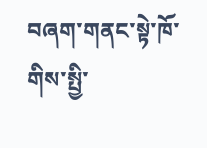བཞག་གནང་སྟེ་ཁོ་གིས་སྤྱི་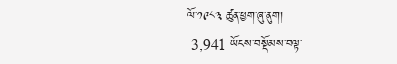ལོ་༡༩༨༣ ཚུན་ཕྱག་ཞུ་ནུག།
 3,941 ཡོངས་བསྡོམས་བལྟ་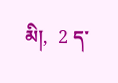མི།,  2 ད་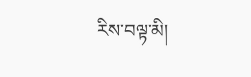རིས་བལྟ་མི།